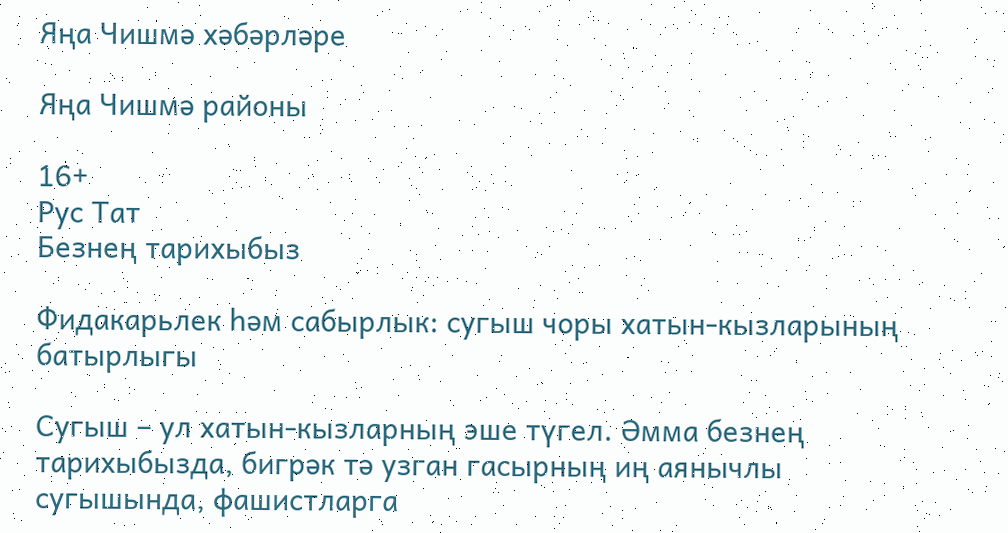Яңа Чишмә хәбәрләре

Яңа Чишмә районы

16+
Рус Тат
Безнең тарихыбыз

Фидакарьлек һәм сабырлык: сугыш чоры хатын-кызларының батырлыгы

Сугыш – ул хатын-кызларның эше түгел. Әмма безнең тарихыбызда, бигрәк тә узган гасырның иң аянычлы сугышында, фашистларга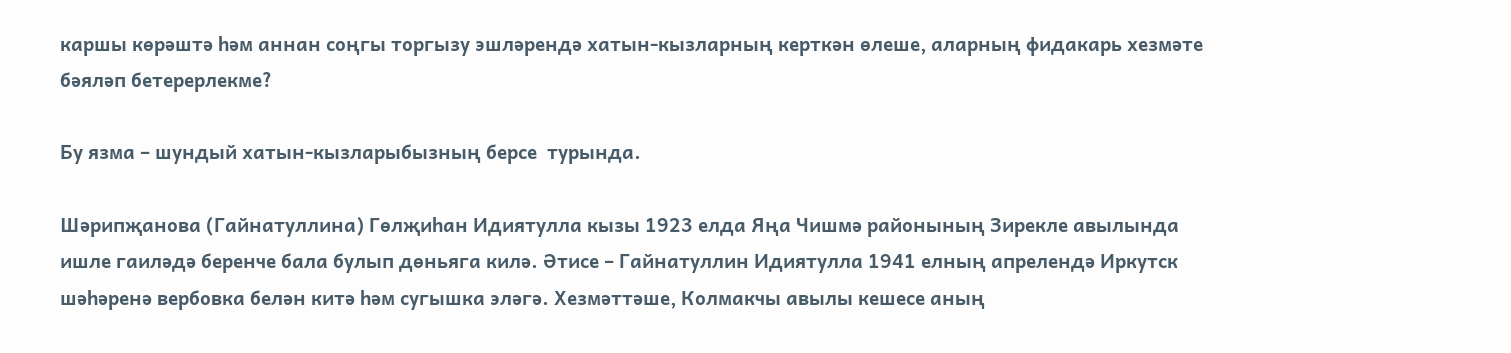каршы көрәштә һәм аннан соңгы торгызу эшләрендә хатын-кызларның керткән өлеше, аларның фидакарь хезмәте бәяләп бетерерлекме?

Бу язма – шундый хатын-кызларыбызның берсе  турында.

Шәрипҗанова (Гайнатуллина) Гөлҗиһан Идиятулла кызы 1923 елда Яңа Чишмә районының Зирекле авылында ишле гаиләдә беренче бала булып дөньяга килә. Әтисе – Гайнатуллин Идиятулла 1941 елның апрелендә Иркутск шәһәренә вербовка белән китә һәм сугышка эләгә. Хезмәттәше, Колмакчы авылы кешесе аның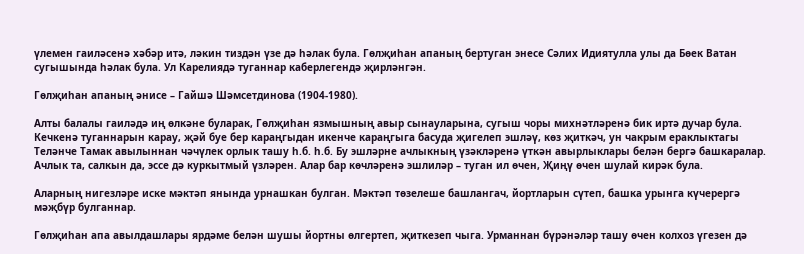үлемен гаиләсенә хәбәр итә, ләкин тиздән үзе дә һәлак була. Гөлҗиһан апаның бертуган энесе Сәлих Идиятулла улы да Бөек Ватан сугышында һәлак була. Ул Карелиядә туганнар каберлегендә җирләнгән.

Гөлҗиһан апаның әнисе – Гайшә Шәмсетдинова (1904-1980).

Алты балалы гаиләдә иң өлкәне буларак, Гөлҗиһан язмышның авыр сынауларына, сугыш чоры михнәтләренә бик иртә дучар була. Кечкенә туганнарын карау, җәй буе бер караңгыдан икенче караңгыга басуда җигелеп эшләү, көз җиткәч, ун чакрым ераклыктагы Теләнче Тамак авылыннан чәчүлек орлык ташу һ.б. һ.б. Бу эшләрне ачлыкның үзәкләренә үткән авырлыклары белән бергә башкаралар. Ачлык та, салкын да, эссе дә куркытмый үзләрен. Алар бар көчләренә эшлиләр – туган ил өчен, Җиңү өчен шулай кирәк була.

Аларның нигезләре иске мәктәп янында урнашкан булган. Мәктәп төзелеше башлангач, йортларын сүтеп, башка урынга күчерергә мәҗбүр булганнар.

Гөлҗиһан апа авылдашлары ярдәме белән шушы йортны өлгертеп, җиткезеп чыга. Урманнан бүрәнәләр ташу өчен колхоз үгезен дә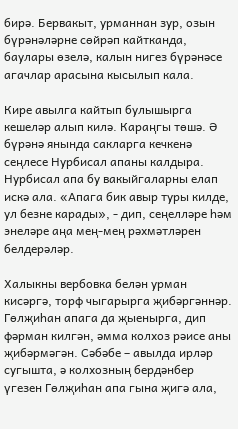бирә. Бервакыт, урманнан зур, озын бүрәнәләрне сөйрәп кайтканда, баулары өзелә, калын нигез бүрәнәсе агачлар арасына кысылып кала.

Кире авылга кайтып булышырга кешеләр алып килә. Караңгы төшә. Ә бүрәнә янында сакларга кечкенә сеңлесе Нурбисал апаны калдыра. Нурбисал апа бу вакыйгаларны елап искә ала. «Апага бик авыр туры килде, ул безне карады», - дип, сеңелләре һәм энеләре аңа мең-мең рәхмәтләрен белдерәләр.

Халыкны вербовка белән урман кисәргә, торф чыгарырга җибәргәннәр. Гөлҗиһан апага да җыенырга, дип фәрман килгән, әмма колхоз рәисе аны җибәрмәгән. Сәбәбе – авылда ирләр сугышта, ә колхозның бердәнбер үгезен Гөлҗиһан апа гына җигә ала,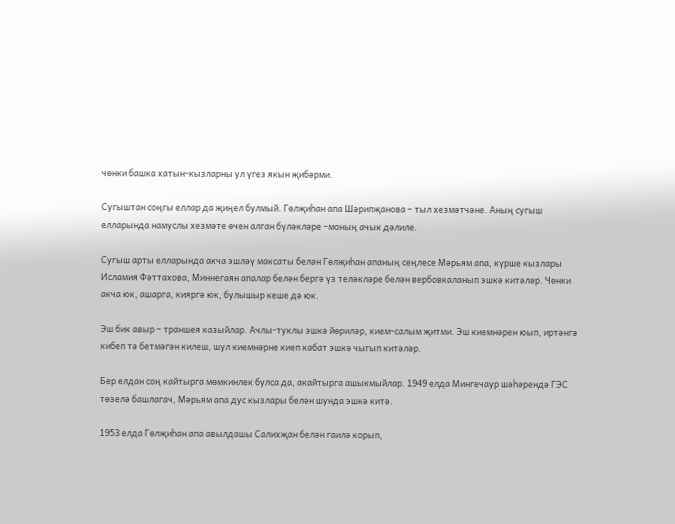чөнки башка хатын-кызларны ул үгез якын җибәрми.

Сугыштан соңгы еллар да җиңел булмый. Гөлҗиһан апа Шәрипҗанова – тыл хезмәтчәне. Аның сугыш елларында намуслы хезмәте өчен алган бүләкләре –моның ачык дәлиле.

Сугыш арты елларында акча эшләү максаты белән Гөлҗиһан апаның сеңлесе Мәрьям апа, күрше кызлары Исламия Фәттахова, Миннегаян апалар белән бергә үз теләкләре белән вербовкаланып эшкә китәләр. Чөнки акча юк, ашарга, кияргә юк, булышыр кеше дә юк.

Эш бик авыр – траншея казыйлар. Ачлы-туклы эшкә йөриләр, кием-салым җитми. Эш киемнәрен юып, иртәнгә кибеп тә бетмәгән килеш, шул киемнәрне киеп кабат эшкә чыгып китәләр.

Бер елдан соң кайтырга мөмкинлек булса да, акайтырга ашыкмыйлар. 1949 елда Мингечаур шәһәрендә ГЭС төзелә башлагач, Мәрьям апа дус кызлары белән шунда эшкә китә.

1953 елда Гөлҗиһан апа авылдашы Салихҗан белән гаилә корып,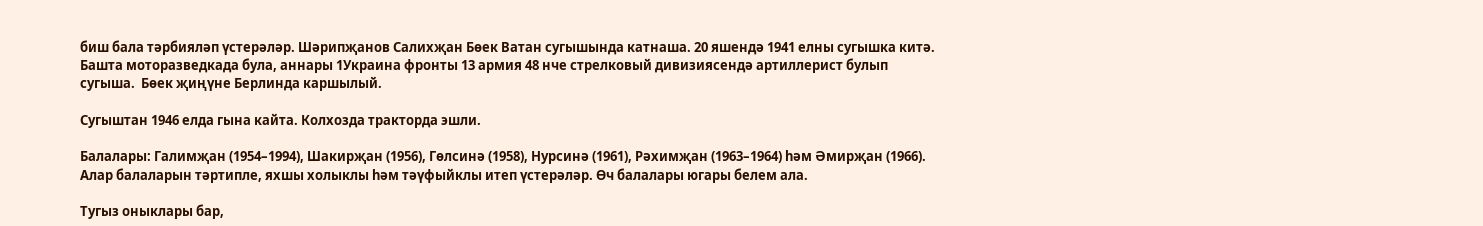биш бала тәрбияләп үстерәләр. Шәрипҗанов Салихҗан Бөек Ватан сугышында катнаша. 20 яшендә 1941 елны сугышка китә. Башта моторазведкада була, аннары 1Украина фронты 13 армия 48 нче стрелковый дивизиясендә артиллерист булып сугыша.  Бөек җиңүне Берлинда каршылый.

Сугыштан 1946 елда гына кайта. Колхозда тракторда эшли.

Балалары: Галимҗан (1954–1994), Шакирҗан (1956), Гөлсинә (1958), Нурсинә (1961), Рәхимҗан (1963–1964) һәм Әмирҗан (1966). Алар балаларын тәртипле, яхшы холыклы һәм тәүфыйклы итеп үстерәләр. Өч балалары югары белем ала.

Тугыз оныклары бар,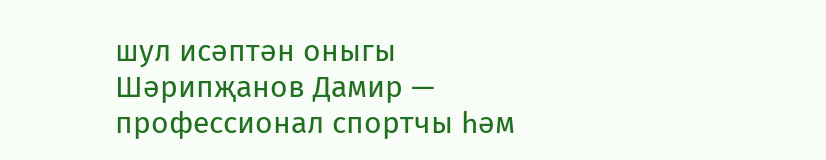шул исәптән оныгы Шәрипҗанов Дамир — профессионал спортчы һәм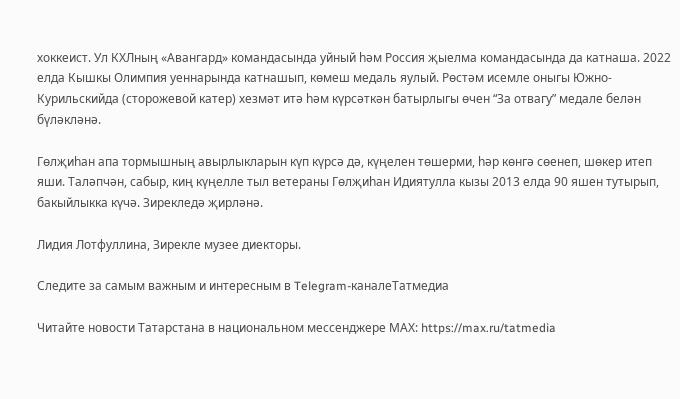хоккеист. Ул КХЛның «Авангард» командасында уйный һәм Россия җыелма командасында да катнаша. 2022 елда Кышкы Олимпия уеннарында катнашып, көмеш медаль яулый. Рөстәм исемле оныгы Южно-Курильскийда (сторожевой катер) хезмәт итә һәм күрсәткән батырлыгы өчен “За отвагу” медале белән бүләкләнә.

Гөлҗиһан апа тормышның авырлыкларын күп күрсә дә, күңелен төшерми, һәр көнгә сөенеп, шөкер итеп яши. Таләпчән, сабыр, киң күңелле тыл ветераны Гөлҗиһан Идиятулла кызы 2013 елда 90 яшен тутырып, бакыйлыкка күчә. Зирекледә җирләнә.

Лидия Лотфуллина, Зирекле музее диекторы.

Следите за самым важным и интересным в Telegram-каналеТатмедиа

Читайте новости Татарстана в национальном мессенджере MАХ: https://max.ru/tatmedia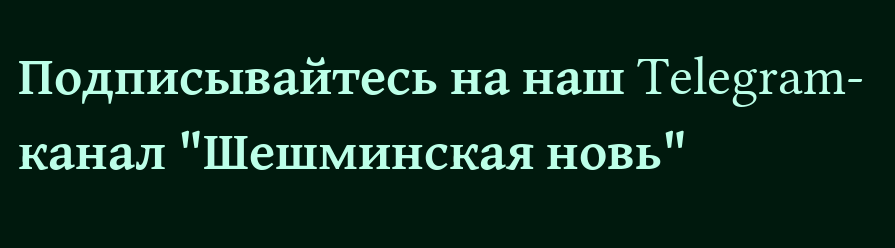Подписывайтесь на наш Telegram-канал "Шешминская новь"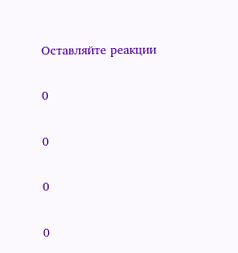Оставляйте реакции

0

0

0

0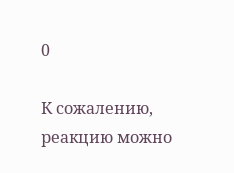0

К сожалению, реакцию можно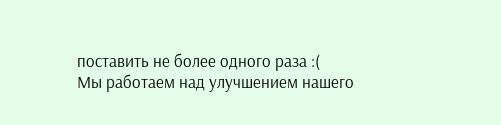поставить не более одного раза :(
Мы работаем над улучшением нашего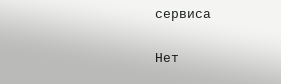сервиса

Нет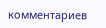комментариев